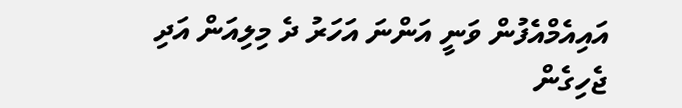އައިއެމްއެފުން ވަނީ އަންނަ އަހަރު ދެ މިލިއަން އަދި ޖެހިގެން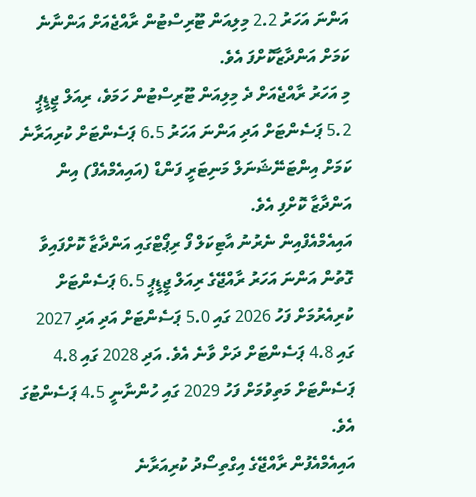އަންނަ އަހަރު 2.2 މިލިއަން ޓޫރިސްޓުން ރާއްޖެއަށް އަންނާނެ ކަމަށް އަންދާޒާކޮށްފަ އެވެ.
މި އަހަރު ރާއްޖެއަށް ދެ މިލިއަން ޓޫރިސްޓުން ހަމަވެ، ރިއަލް ޖީޑީޕީ 5.2 ޕަސެންޓަށް އަދި އަންނަ އަހަރު 6.5 ޕަސެންޓަށް ކުރިއަރާނެ ކަމަށް އިންޓަނޭޝަނަލް މަނިޓަރީ ފަންޑް (އައިއެމްއެފް) އިން އަންދާޒާ ކޮށްފި އެވެ.
އައިއެމްއެފްއިން ނެރުނު އާޓިކަލް ފޯ ރިޕޯޓްގައި އަންދާޒާ ކޮށްފައިވާ ގޮތުން އަންނަ އަހަރު ރާއްޖޭގެ ރިއަލް ޖީޑީޕީ 6.5 ޕަސެންޓަށް ކުރިއެރުމަށް ފަހު 2026 ގައި 5.0 ޕަސެންޓަށް އަދި އަދި 2027 ގައި 4.8 ޕަސެންޓަށް ދަށް ވާނެ އެވެ. އަދި 2028 ގައި 4.8 ޕަސެންޓަށް މަތިވުމަށް ފަހު 2029 ގައި ހުންނާނީ 4.5 ޕަސެންޓުގަ އެވެ.
އައިއެމްއެފުން ރާއްޖޭގެ އިގްތިސޯދު ކުރިއަރާނެ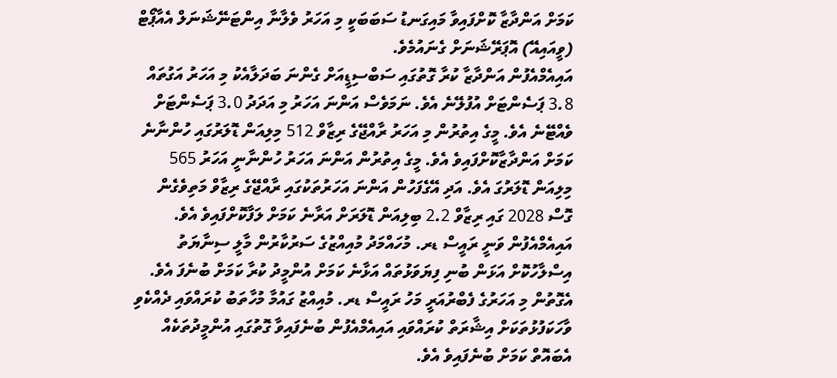ކަމަށް އަންދާޒާ ކޮށްފައިވާ މައިގަނޑު ސަބަބަކީ މި އަހަރު ވެލާނާ އިންޓަނޭޝަނަލް އެއާޕޯޓް (ވީއައިއޭ) އޮޕަރޭޝަނަށް ގެނައުމެވެ.
އައިއެމްއެފުން އަންދާޒާ ކުރާ ގޮތުގައި ސަބްސިޑީއަށް ގެންނަ ބަދަލާއެކު މި އަހަރު އަގުތައް 3.8 ޕަސެންޓަށް އުފުލޭނެ އެވެ. ނަމަވެސް އަންނަ އަހަރު މި އަދަދު 3.0 ޕަސެންޓަށް ވެއްޓޭނެ އެވެ. މީގެ އިތުރުން މި އަހަރު ރާއްޖޭގެ ރިޒާވް 512 މިލިއަން ޑޮލަރުގައި ހުންނާނެ ކަމަށް އަންދާޒާކޮށްފައިވެ އެވެ. މީގެ އިތުރުން އަންނަ އަހަރު ހުންނާނީ އަހަރު 565 މިލިއަން ޑޮލަރުގަ އެވެ. އަދި އޭގެފަހުން އަންނަ އަހަރުތަކުގައި ރާއްޖޭގެ ރިޒާވް މަތިވެގެން ގޮސް 2028 ގައި ރިޒާވް 2.2 ބިލިއަން ޑޮލަރަށް އަރާނެ ކަމަށް ލަފާކޮށްފައިވެ އެވެ.
އައިއެމްއެފުން ވަނީ ރައީސް ޑރ. މުހައްމަދު މުއިއްޒުގެ ސަރުކާރުން މާލީ ސިނާޔަތު އިސްލާހުކޮށް އަޅަން ބުނި ފިޔަވަޅުތައް އަޅާނެ ކަމަށް އުންމީދު ކުރާ ކަމަށް ބުނެފަ އެވެ. އެގޮތުން މި އަހަރުގެ ފެބްރުއަރީ މަހު ރައީސް ޑރ. މުއިއްޒު ގައުމާ މުހާތަބު ކުރައްވައި ދެއްކެވި ވާހަކަފުޅުތަކަށް އިޝާރަތް ކުރައްވައި އައިއެމްއެފުން ބުނެފައިވާ ގޮތުގައި އުންމީދުތަކެއް އެބައޮތް ކަމަށް ބުނެފައިވެ އެވެ.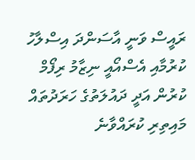ރައީސް ވަނީ އާސަންދަ އިސްލާހު ކުރުމާއި އެސްއޯއީ ނިޒާމު ރިފޯމް ކުރުން އަދީ ދައުލަތުގެ ހަރަދުތައް މައިތިރި ކުރައްވާނެ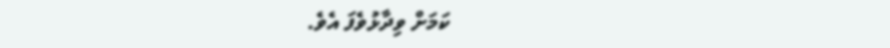ކަމަށް ވިދާޅުވެފަ އެވެ.